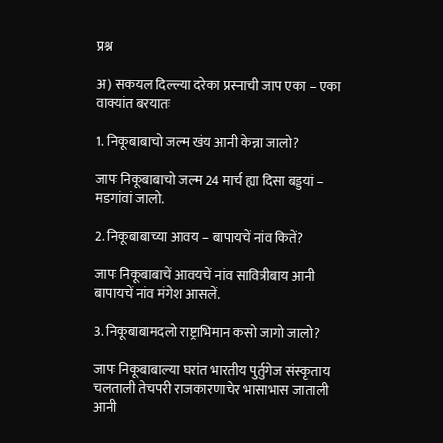प्रश्न

अ) सकयल दिल्ल्या दरेका प्रस्नाची जाप एका – एका वाक्यांत बरयातः

1. निकूबाबाचो जल्म खंय आनी केन्ना जालो?

जापः निकूबाबाचो जल्म 24 मार्च ह्या दिसा बड्डयां – मडगांवां जालो.

2. निकूबाबाच्या आवय – बापायचें नांव कितें?

जापः निकूबाबाचें आवयचें नांव सावित्रीबाय आनी बापायचें नांव मंगेश आसलें.

3. निकूबाबामदलो राष्ट्राभिमान कसो जागो जालो?

जापः निकूबाबाल्या घरांत भारतीय पुर्तुगेज संस्कृताय चलताली तेचपरी राजकारणाचेर भासाभास जाताली आनी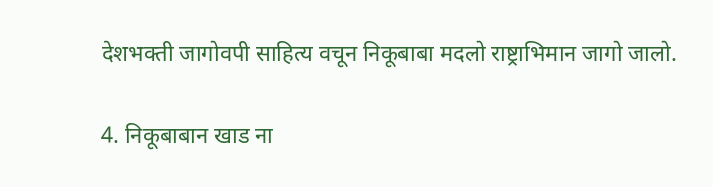देशभक्ती जागोवपी साहित्य वचून निकूबाबा मदलो राष्ट्राभिमान जागो जालो.

4. निकूबाबान खाड ना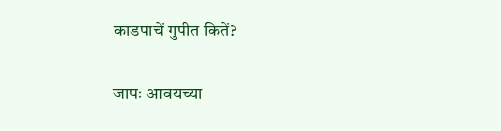काडपाचें गुपीत कितें?

जापः आवयच्या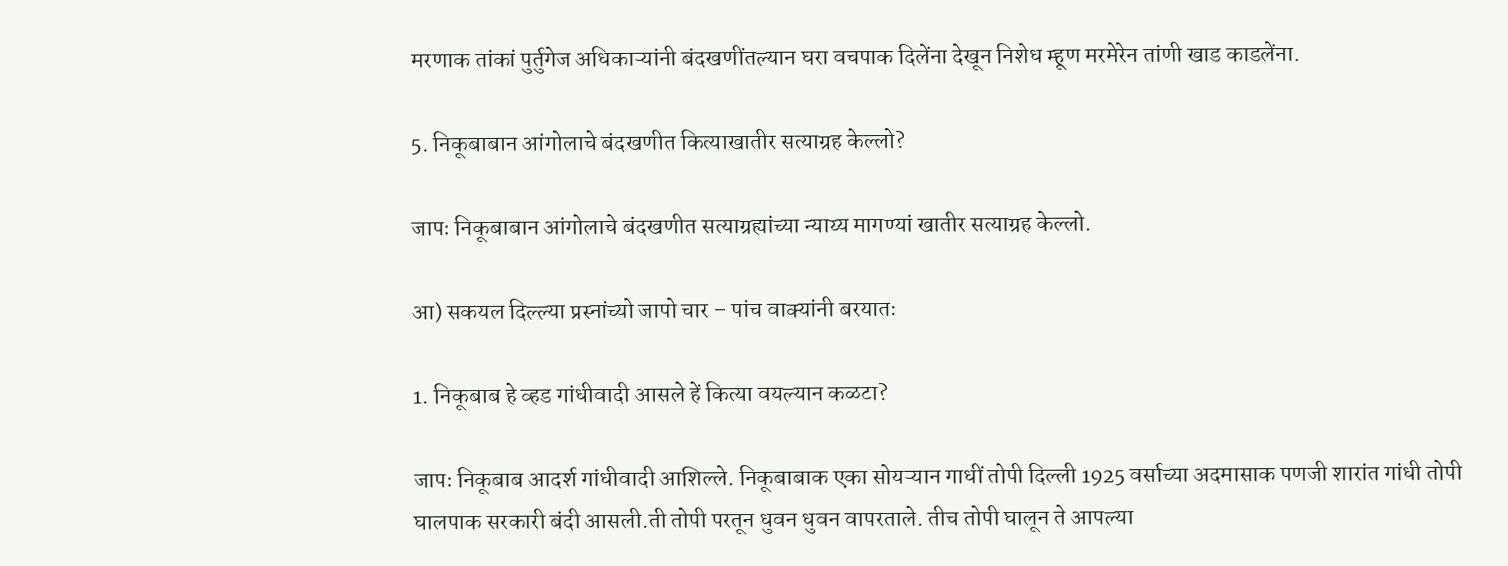मरणाक तांकां पुर्तुगेज अधिकाऱ्यांनी बंदखणींतल्यान घरा वचपाक दिलेंना देखून निशेध म्हूण मरमेरेन तांणी खाड काडलेंना.

5. निकूबाबान आंगोलाचे बंदखणीत कित्याखातीर सत्याग्रह केल्लो?

जापः निकूबाबान आंगोलाचे बंदखणीत सत्याग्रह्यांच्या न्याय्य मागण्यां खातीर सत्याग्रह केल्लो.

आ) सकयल दिल्ल्या प्रस्नांच्यो जापो चार – पांच वाक्यांनी बरयातः

1. निकूबाब हे व्हड गांधीवादी आसले हें कित्या वयल्यान कळटा?

जापः निकूबाब आदर्श गांधीवादी आशिल्ले. निकूबाबाक एका सोयऱ्यान गाधीं तोपी दिल्ली 1925 वर्साच्या अदमासाक पणजी शारांत गांधी तोपी घालपाक सरकारी बंदी आसली.ती तोपी परतून धुवन धुवन वापरताले. तीच तोपी घालून ते आपल्या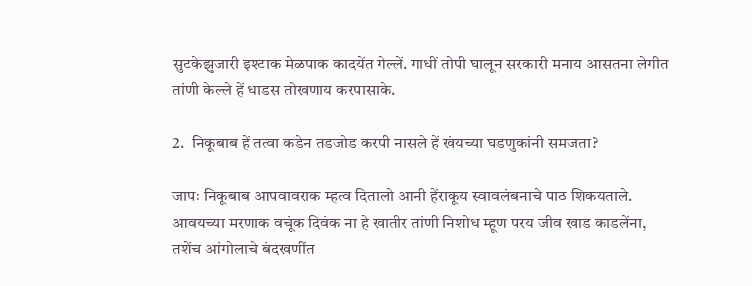सुटकेझुजारी इश्टाक मेळपाक कादयेंत गेल्लें. गाधीं तोपी घालून सरकारी मनाय आसतना लेगीत तांणी केल्ले हें धाडस तोखणाय करपासाके.

2.  निकूबाब हें तत्वा कडेन तडजोड करपी नासले हें खंयच्या घडणुकांनी समजता?

जापः निकूबाब आपवावराक म्हत्व दितालो आनी हेंराकूय स्वावलंबनाचे पाठ शिकयताले. आवयच्या मरणाक वचूंक दिवंक ना हे खातीर तांणी निशोध म्हूण परय जीव खाड काडलेंना, तशेंच आंगोलाचे बंदखणींत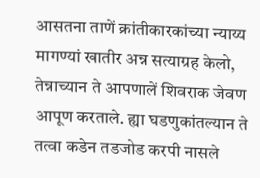आसतना ताणें क्रांतीकारकांच्या न्याय्य मागण्यां खातीर अन्न सत्याग्रह केलो, तेन्नाच्यान ते आपणालें शिवराक जेवण आपूण करताले. ह्या घडणुकांतल्यान ते तत्वा कडेन तडजोड करपी नासले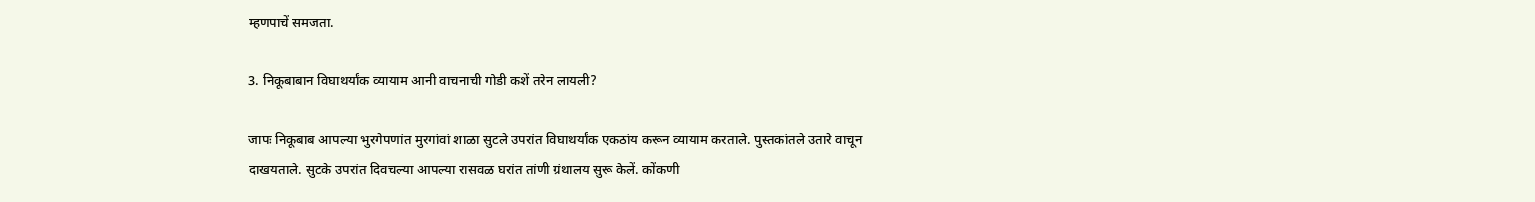म्हणपाचें समजता.

3. निकूबाबान विघाथर्यांक व्यायाम आनी वाचनाची गोडी कशें तरेन लायली?

जापः निकूबाब आपल्या भुरगेपणांत मुरगांवां शाळा सुटले उपरांत विघाथर्यांक एकठांय करून व्यायाम करताले. पुस्तकांतले उतारे वाचून दाखयताले. सुटके उपरांत दिवचल्या आपल्या रासवळ घरांत तांणी ग्रंथालय सुरू केलें. कोंकणी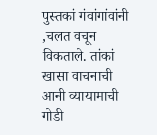पुस्तकां गंवांगांवांनी ,चलत वचून विकताले. तांकां खासा वाचनाची आनी व्यायामाची गोडी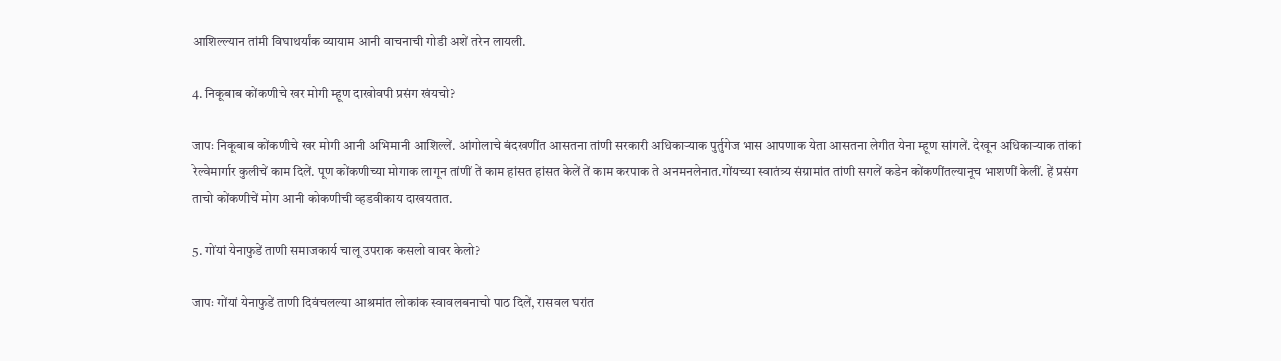आशिल्ल्यान तांमी विघाथर्यांक व्यायाम आनी वाचनाची गोडी अशें तरेन लायली.

4. निकूबाब कोंकणीचे खर मोगी म्हूण दाखोवपी प्रसंग खंयचो?

जापः निकूबाब कोंकणीचे खर मोगी आनी अभिमानी आशिल्लें. आंगोलाचे बंदखणींत आसतना तांणी सरकारी अधिकाऱ्याक पुर्तुगेज भास आपणाक येता आसतना लेगीत येना म्हूण सांगलें. देखून अधिकाऱ्याक तांकां रेल्वेमार्गार कुलीचें काम दिलें. पूण कोंकणीच्या मोगाक लागून तांणीं तें काम हांसत हांसत केलें तें काम करपाक ते अनमनलेनात.गोंयच्या स्वातंत्र्य संग्रामांत तांणी सगलें कडेन कोंकणींतल्यानूच भाशणीं केलीं. हें प्रसंग ताचो कोंकणीचें मोग आनी कोकणीची व्हडवीकाय दाखयतात.

5. गोंयां येनाफुडें ताणी समाजकार्य चालू उपराक कसलो वावर केलो?

जापः गोंयां येनाफुडें ताणी दिवंचलल्या आश्रमांत लोकांक स्वावलबनाचो पाठ दिलें, रासवल घरांत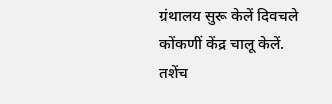ग्रंथालय सुरू केलें दिवचले कोंकणीं केंद्र चालू केलें. तशेंच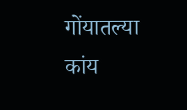गोंयातल्या कांय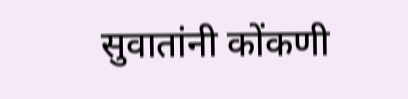सुवातांनी कोंकणी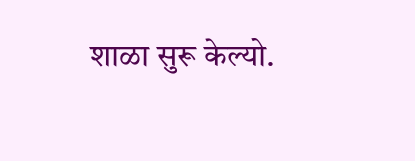शाळा सुरू केल्यो.